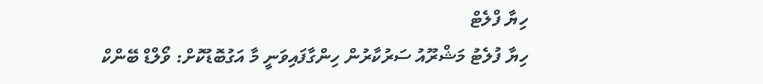ހިޔާ ފްލެޓް
ހިޔާ ފުލެޓު މަޝްރޫއު ސަރުކާރުން ހިންގާފައިވަނީ މާ އަގުބޮޑުކޮށް: ވޯލްޑް ބޭންކް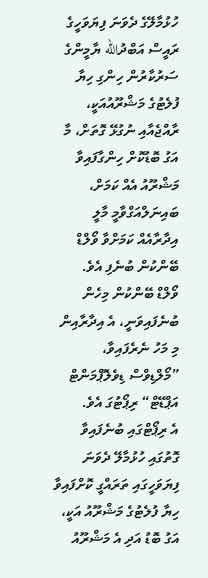ހުޅުމާލޭގެ ދެވަނަ ފިޔަވަހީގެ ރައީސް އަބްދުالله ޔާމީންގެ ސަރުކާރުން ހިންގި ހިޔާ ފުލެޓުގެ މަޝްރޫއުއަކީ، ރާއްޖެއާއި ނުގުޅޭ ގޮތަށް، މާ އަގު ބޮޑުކޮށް ހިންގާފައިވާ މަޝްރޫއު އެއް ކަމަށް، ބައިނަލްއަގްވާމީ މާލީ އިދާރާއެއް ކަމަށްވާ ވޯލްޑް ބޭންކުން ބުނެފި އެވެ.
ވޯލްޑް ބޭންކުން މިހެން ބުނެފައިވަނީ، އެ އިދާރާއިން މި މަހު ނެރެފައިވާ، ”މޯލްޑިވްސް ޑިވެލޮޕްމަންޓް އަޕްޑޭޓް“ ރިޕޯޓުގަ އެވެ.
އެ ރިޕޯޓްގައި ބުނެފައިވާ ގޮތުގައި ހުޅުމާލޭ ދެވަނަ ފިޔަވަހީގައި ތަރައްގީ ކޮށްފައިވާ ހިޔާ ފުލެޓުގެ މަޝްރޫއު އަކީ، އަގު ބޮޑު އަދި އެ މަޝްރޫއު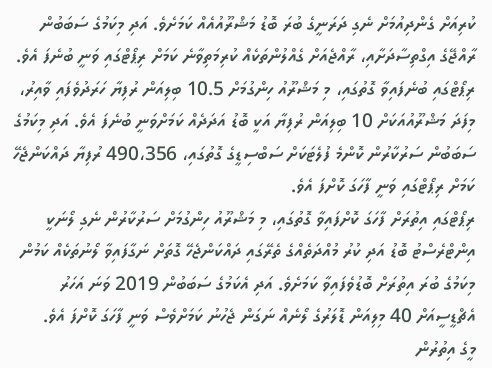ކުރިއަށް ގެންދިއުމަށް ނެގި ދަރަނީގެ ބުރަ ބޮޑު މަޝްރޫއުއެއް ކަމަށެވެ. އަދި މިކަމުގެ ސަބަބުން ރާއްޖޭގެ އިގްތިސާދަށާއި، ރާއްޖެއަށް ގެއްލުންތަކެއް ކުރިމަތިވާނެ ކަމަށް ރިޕޯޓްގައި ވަނީ ބުނެފަ އެވެ.
ރިޕޯޓްގައި ބުނެފައިވާ ގޮތުގައި، މި މަޝްރޫއު ހިންގުމަށް 10.5 ބިލިއަން ރުފިޔާ ހަރަދުވެފައި ވާއިރު، މިފަދަ މަޝްރޫއުއަކަށް 10 ބިލިއަން ރުފިޔާ އަކީ ބޮޑު އަދަދެއް ކަމަށްވަނީ ބުނެފަ އެވެ. އަދި މިކަމުގެ ސަބަބުން ސަރުކާރުން ކޮންމެ ފުލެޓަކަށް ސަބްސިޑީގެ ގޮތުގައި، 490،356 ރުފިޔާ ދައްކަންޖެހޭ ކަމަށް ރިޕޯޓްގައި ވަނީ ފާހަގަ ކޮށްފަ އެވެ.
ރިޕޯޓްގައި އިތުރަށް ފާހަގަ ކޮށްފައިވާ ގޮތުގައި، މި މަޝްރޫއު ހިންގުމަށް ސަރުކާރުން ނެގި ލޯނަކީ އިންޓްރެސްޓު ބޮޑު އަދި ކުރު މުއްދަތެއްގެ ތެރޭގައި ދައްކަންޖެހޭ ގޮތަށް ނަގާފައިވާ ލޯނުތަކެއް ކަމުން މިކަމުގެ ބުރަ އިތުރަށް ބޮޑުވެފައިވާ ކަމަށެވެ. އަދި އެކަމުގެ ސަބަބުން 2019 ވަނަ އަހަރު އެޗްޑީސީއަށް 40 މިލިއަން ޑޮލަރުގެ ލޯނެއް ނަގަން ޖެހުނު ކަމަށްވެސް ވަނީ ފާހަގަ ކޮށްފަ އެވެ.
މީގެ އިތުރުން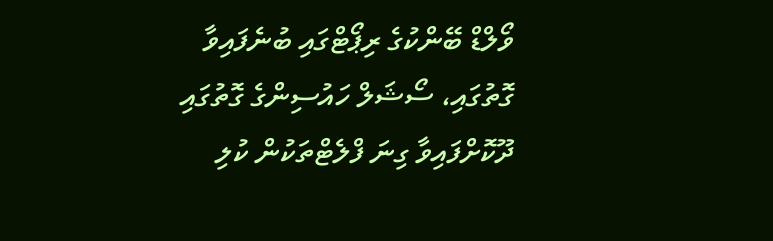ވޯލްޑް ބޭންކުގެ ރިޕޯޓްގައި ބުނެފައިވާ ގޮތުގައި، ސޯޝަލް ހައުސިންގެ ގޮތުގައި ދޫކޮށްފައިވާ ގިނަ ފްލެޓްތަކުން ކުލި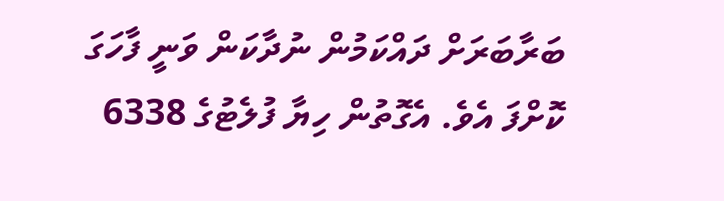ބަރާބަރަށް ދައްކަމުން ނުދާކަން ވަނީ ފާހަގަ ކޮށްފަ އެވެ. އެގޮތުން ހިޔާ ފުލެޓުގެ 6338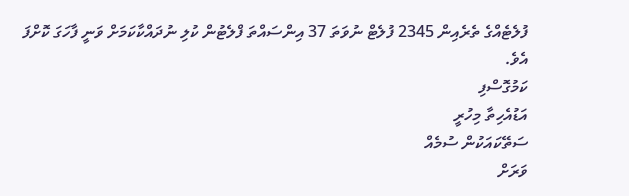ފުލެޓެއްގެ ތެރެއިން 2345 ފުލެޓް ނުވަތަ 37 އިންސައްތަ ފްލެޓުން ކުލި ނުދައްކާކަމަށް ވަނީ ފާހަގަ ކޮށްފަ އެވެ.
ކަމުގޮސްފި
އަޑުއެހިތާ މިހުރީ
ސަތޭކައަކުން ސުމެއް
ވަރަށް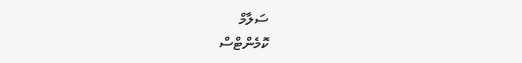ސަލާމް
ކޮމެންޓްސް